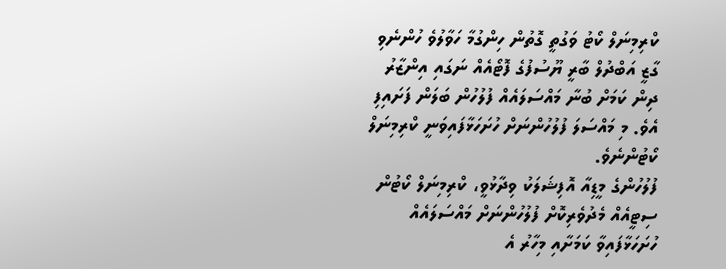ކްރިމިނަލް ކޯޓު ވަގުތީ ގޮތުން ހިންގުމާ ހަވާލުވެ ހުންނެވި ގާޒީ އަބްދުލް ބާރީ ޔޫސުފުގެ ފޮޓޯއެއް ނަގައި އިންޒާރު ދިން ކަމަށް ބުނާ މައްސަލައެއް ފުލުހުން ބަލަން ފަށައިފި އެވެ. މި މައްސަލަ ފުލުހުންނަށް ހުށަހަޅާފައިވަނީ ކްރިމިނަލް ކޯޓުންނެވެ.
ފުލުހުންގެ މީޑިއާ އޮފިޝަލަކު ވިދާޅުވީ، ކްރިމިނަލް ކޯޓުން ސިޓީއެއް މެދުވެރިކޮށް ފުލުހުންނަށް މައްސަލައެއް ހުށަހަޅާފައިވާ ކަމަށާއި މިހާރު އެ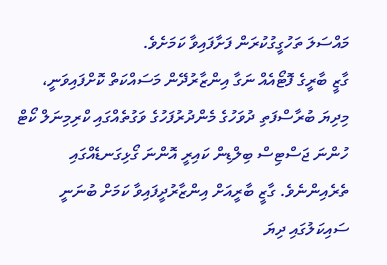މައްސަލަ ތަހުގީގުކުރަން ފަށާފައިވާ ކަމަށެވެ.
ގާޒީ ބާރީގެ ފޮޓޯއެއް ނަގާ އިންޒާރުދޭން މަސައްކަތް ކޮށްފައިވަނީ، މިދިޔަ ބުރާސްފަތި ދުވަހުގެ މެންދުރުފަހުގެ ވަގުތެއްގައި ކްރިމިނަލް ކޯޓް ހުންނަ ޖަސްޓިސް ބިލްޑިން ކައިރީ އޮންނަ ގޯޅިގަނޑެއްގައި ތެރެއިންނެވެ. ގާޒީ ބާރީއަށް އިންޒާރުދީފައިވާ ކަމަށް ބުނަނީ ސައިކަލުގައި ދިޔަ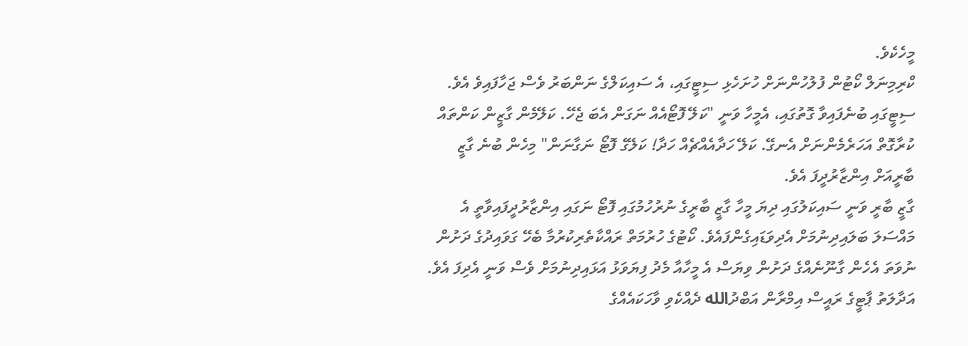މީހެކެވެ.
ކްރިމިނަލް ކޯޓުން ފުލުހުންނަށް ހުށަހެޅި ސިޓީގައި، އެ ސައިކަލްގެ ނަންބަރު ވެސް ޖަހާފައިވެ އެވެ. ސިޓީގައި ބުނެފައިވާ ގޮތުގައި، އެމީހާ ވަނީ "ކަލޭ ފޮޓޯއެއް ނަގަން އެބަ ޖެހޭ. ކަލޭމެން ގާޒީން ކަންތައް ކުރާގޮތް އަހަރެމެންނަށް އެނގޭ. ކަލޭ ހަދާއެއްޗެއް ހަދާ! ކަލޭގެ ފޮޓޯ ނަގާނަން" މިހެން ބުނެ ގާޒީ ބާރީއަށް އިންޒާރުދީފަ އެވެ.
ގާޒީ ބާރީ ވަނީ ސައިކަލުގައި ދިޔަ މީހާ ގާޒީ ބާރީގެ ނުރުހުމުގައި ފޮޓޯ ނަގައި އިންޒާރުދީފައިވާތީ އެ މައްސަލަ ބަލައިދިނުމަށް އެދިވަޑައިގެންފައެވެ. ކޯޓުގެ ހުރުމަތް ރައްކާތެރިކުރުމާ ބެހޭ ގަވައިދުގެ ދަށުން ނުވަތަ އެހެން ގާނޫނެއްގެ ދަށުން ވިޔަސް އެ މީހާއާ މެދު ފިޔަވަޅު އަޅައިދިނުމަށް ވެސް ވަނީ އެދިފަ އެވެ.
އަދާލަތު ޕާޓީގެ ރައީސް އިމްރާން އަބްދުالله ދެއްކެވި ވާހަކައެއްގެ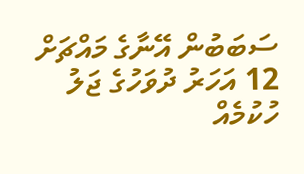ސަބަބުން އޭނާގެ މައްޗަށް 12 އަހަރު ދުވަހުގެ ޖަލު ހުކުމެއް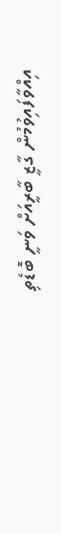އިއްވާފައިވުމުން ގާޒީ ބާރީއަށް ވަނީ ބޮޑެތި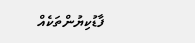ފާޑުކިޔުންތަކެއް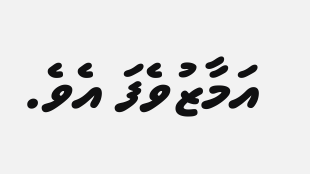އަމާޒުވެފަ އެވެ.